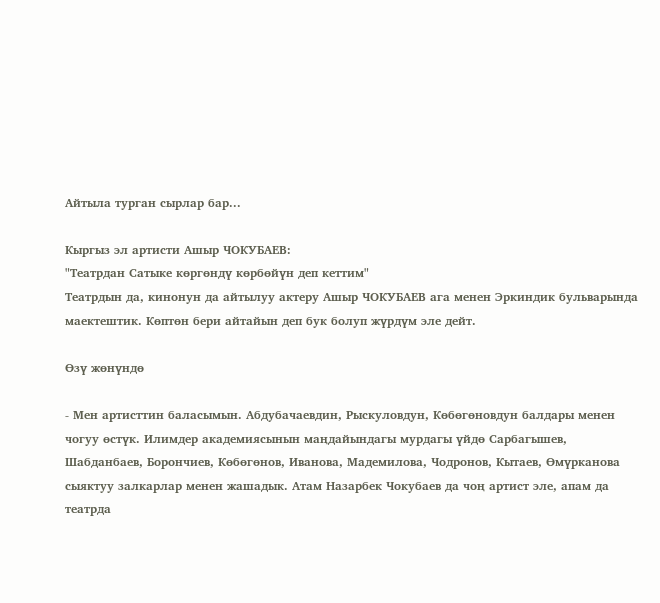Айтыла турган сырлар бар...

Кыргыз эл артисти Ашыр ЧОКУБАЕВ:
"Театрдан Сатыке көргөндү көрбөйүн деп кеттим"
Театрдын да, кинонун да айтылуу актеру Ашыр ЧОКУБАЕВ ага менен Эркиндик бульварында маектештик. Көптөн бери айтайын деп бук болуп жүрдүм эле дейт.

Өзү жөнүндө

- Мен артисттин баласымын. Абдубачаевдин, Рыскуловдун, Көбөгөновдун балдары менен чогуу өстүк. Илимдер академиясынын маңдайындагы мурдагы үйдө Сарбагышев, Шабданбаев, Борончиев, Көбөгөнов, Иванова, Мадемилова, Чодронов, Кытаев, Өмүрканова сыяктуу залкарлар менен жашадык. Атам Назарбек Чокубаев да чоң артист эле, апам да театрда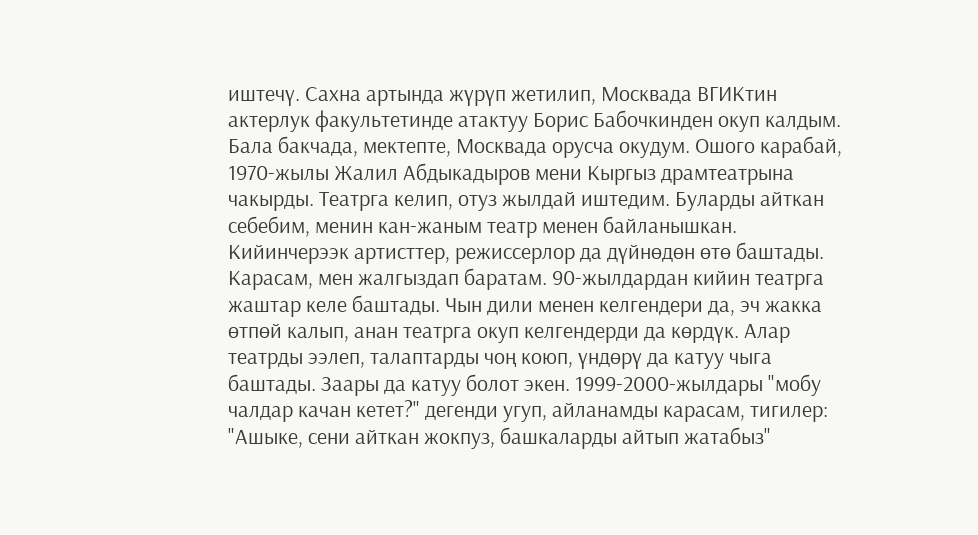иштечү. Сахна артында жүрүп жетилип, Москвада ВГИКтин актерлук факультетинде атактуу Борис Бабочкинден окуп калдым. Бала бакчада, мектепте, Москвада орусча окудум. Ошого карабай, 1970-жылы Жалил Абдыкадыров мени Кыргыз драмтеатрына чакырды. Театрга келип, отуз жылдай иштедим. Буларды айткан себебим, менин кан-жаным театр менен байланышкан. Кийинчерээк артисттер, режиссерлор да дүйнөдөн өтө баштады. Карасам, мен жалгыздап баратам. 90-жылдардан кийин театрга жаштар келе баштады. Чын дили менен келгендери да, эч жакка өтпөй калып, анан театрга окуп келгендерди да көрдүк. Алар театрды ээлеп, талаптарды чоң коюп, үндөрү да катуу чыга баштады. Заары да катуу болот экен. 1999-2000-жылдары "мобу чалдар качан кетет?" дегенди угуп, айланамды карасам, тигилер: "Ашыке, сени айткан жокпуз, башкаларды айтып жатабыз"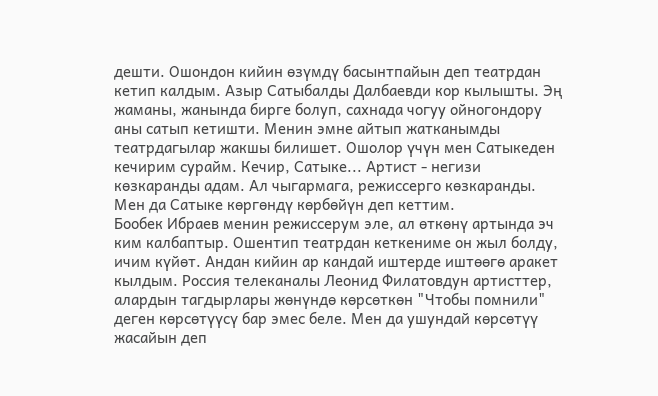дешти. Ошондон кийин өзүмдү басынтпайын деп театрдан кетип калдым. Азыр Сатыбалды Далбаевди кор кылышты. Эң жаманы, жанында бирге болуп, сахнада чогуу ойногондору аны сатып кетишти. Менин эмне айтып жатканымды театрдагылар жакшы билишет. Ошолор үчүн мен Сатыкеден кечирим сурайм. Кечир, Сатыке... Артист - негизи көзкаранды адам. Ал чыгармага, режиссерго көзкаранды. Мен да Сатыке көргөндү көрбөйүн деп кеттим.
Бообек Ибраев менин режиссерум эле, ал өткөнү артында эч ким калбаптыр. Ошентип театрдан кеткениме он жыл болду, ичим күйөт. Андан кийин ар кандай иштерде иштөөгө аракет кылдым. Россия телеканалы Леонид Филатовдун артисттер, алардын тагдырлары жөнүндө көрсөткөн "Чтобы помнили" деген көрсөтүүсү бар эмес беле. Мен да ушундай көрсөтүү жасайын деп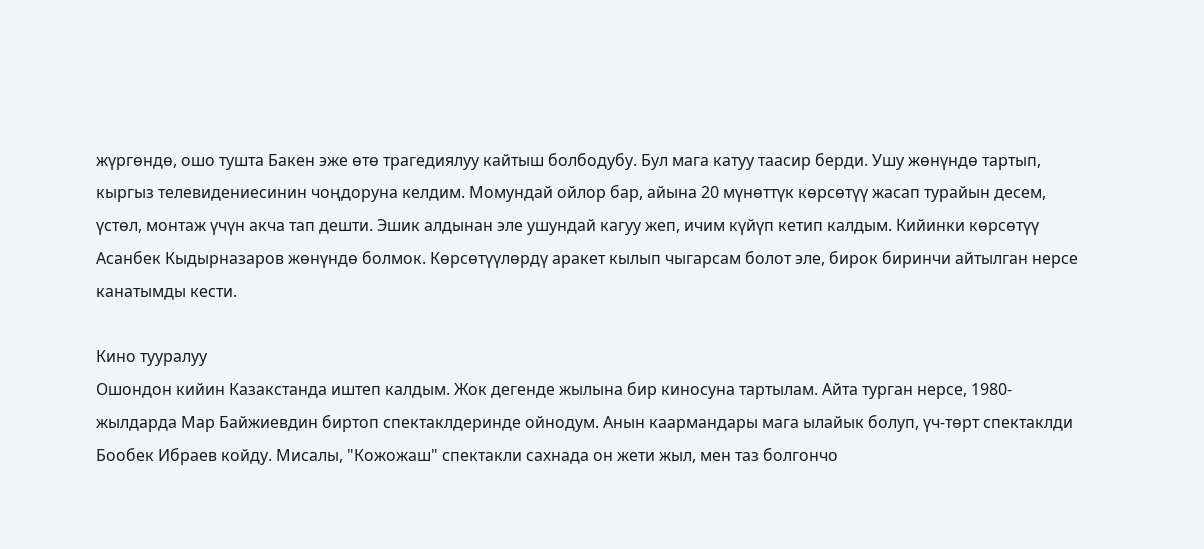жүргөндө, ошо тушта Бакен эже өтө трагедиялуу кайтыш болбодубу. Бул мага катуу таасир берди. Ушу жөнүндө тартып, кыргыз телевидениесинин чоңдоруна келдим. Момундай ойлор бар, айына 20 мүнөттүк көрсөтүү жасап турайын десем, үстөл, монтаж үчүн акча тап дешти. Эшик алдынан эле ушундай кагуу жеп, ичим күйүп кетип калдым. Кийинки көрсөтүү Асанбек Кыдырназаров жөнүндө болмок. Көрсөтүүлөрдү аракет кылып чыгарсам болот эле, бирок биринчи айтылган нерсе канатымды кести.

Кино тууралуу
Ошондон кийин Казакстанда иштеп калдым. Жок дегенде жылына бир киносуна тартылам. Айта турган нерсе, 1980-жылдарда Мар Байжиевдин биртоп спектаклдеринде ойнодум. Анын каармандары мага ылайык болуп, үч-төрт спектаклди Бообек Ибраев койду. Мисалы, "Кожожаш" спектакли сахнада он жети жыл, мен таз болгончо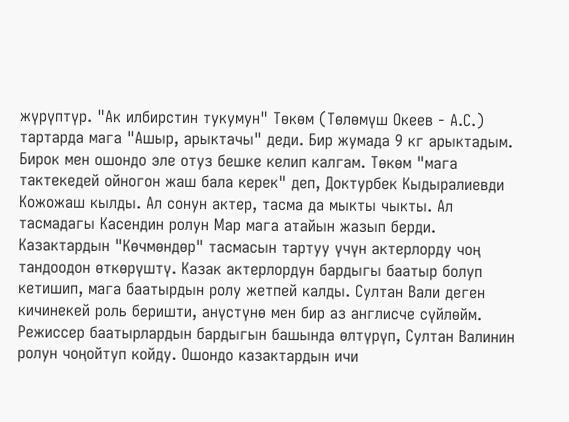жүрүптүр. "Ак илбирстин тукумун" Төкөм (Төлөмүш Океев - А.С.) тартарда мага "Ашыр, арыктачы" деди. Бир жумада 9 кг арыктадым. Бирок мен ошондо эле отуз бешке келип калгам. Төкөм "мага тактекедей ойногон жаш бала керек" деп, Доктурбек Кыдыралиевди Кожожаш кылды. Ал сонун актер, тасма да мыкты чыкты. Ал тасмадагы Касендин ролун Мар мага атайын жазып берди.
Казактардын "Көчмөндөр" тасмасын тартуу үчүн актерлорду чоң тандоодон өткөрүштү. Казак актерлордун бардыгы баатыр болуп кетишип, мага баатырдын ролу жетпей калды. Султан Вали деген кичинекей роль беришти, анүстүнө мен бир аз англисче сүйлөйм. Режиссер баатырлардын бардыгын башында өлтүрүп, Султан Валинин ролун чоңойтуп койду. Ошондо казактардын ичи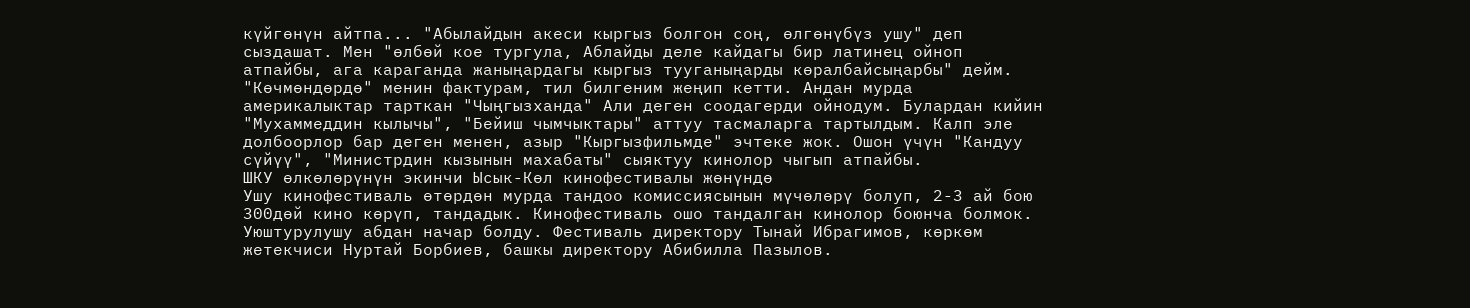күйгөнүн айтпа... "Абылайдын акеси кыргыз болгон соң, өлгөнүбүз ушу" деп сыздашат. Мен "өлбөй кое тургула, Аблайды деле кайдагы бир латинец ойноп атпайбы, ага караганда жаныңардагы кыргыз тууганыңарды көралбайсыңарбы" дейм. "Көчмөндөрдө" менин фактурам, тил билгеним жеңип кетти. Андан мурда америкалыктар тарткан "Чыңгызханда" Али деген соодагерди ойнодум. Булардан кийин "Мухаммеддин кылычы", "Бейиш чымчыктары" аттуу тасмаларга тартылдым. Калп эле долбоорлор бар деген менен, азыр "Кыргызфильмде" эчтеке жок. Ошон үчүн "Кандуу сүйүү", "Министрдин кызынын махабаты" сыяктуу кинолор чыгып атпайбы.
ШКУ өлкөлөрүнүн экинчи Ысык-Көл кинофестивалы жөнүндө
Ушу кинофестиваль өтөрдөн мурда тандоо комиссиясынын мүчөлөрү болуп, 2-3 ай бою 300дөй кино көрүп, тандадык. Кинофестиваль ошо тандалган кинолор боюнча болмок. Уюштурулушу абдан начар болду. Фестиваль директору Тынай Ибрагимов, көркөм жетекчиси Нуртай Борбиев, башкы директору Абибилла Пазылов.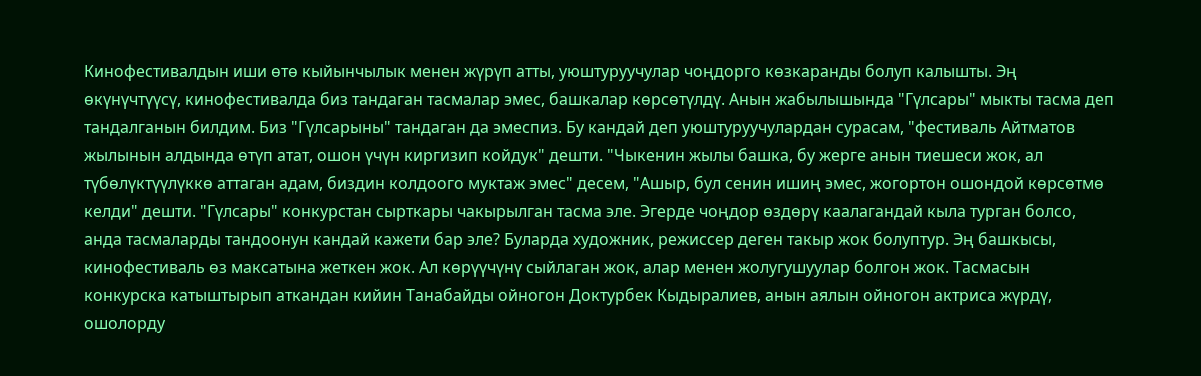Кинофестивалдын иши өтө кыйынчылык менен жүрүп атты, уюштуруучулар чоңдорго көзкаранды болуп калышты. Эң өкүнүчтүүсү, кинофестивалда биз тандаган тасмалар эмес, башкалар көрсөтүлдү. Анын жабылышында "Гүлсары" мыкты тасма деп тандалганын билдим. Биз "Гүлсарыны" тандаган да эмеспиз. Бу кандай деп уюштуруучулардан сурасам, "фестиваль Айтматов жылынын алдында өтүп атат, ошон үчүн киргизип койдук" дешти. "Чыкенин жылы башка, бу жерге анын тиешеси жок, ал түбөлүктүүлүккө аттаган адам, биздин колдоого муктаж эмес" десем, "Ашыр, бул сенин ишиң эмес, жогортон ошондой көрсөтмө келди" дешти. "Гүлсары" конкурстан сырткары чакырылган тасма эле. Эгерде чоңдор өздөрү каалагандай кыла турган болсо, анда тасмаларды тандоонун кандай кажети бар эле? Буларда художник, режиссер деген такыр жок болуптур. Эң башкысы, кинофестиваль өз максатына жеткен жок. Ал көрүүчүнү сыйлаган жок, алар менен жолугушуулар болгон жок. Тасмасын конкурска катыштырып аткандан кийин Танабайды ойногон Доктурбек Кыдыралиев, анын аялын ойногон актриса жүрдү, ошолорду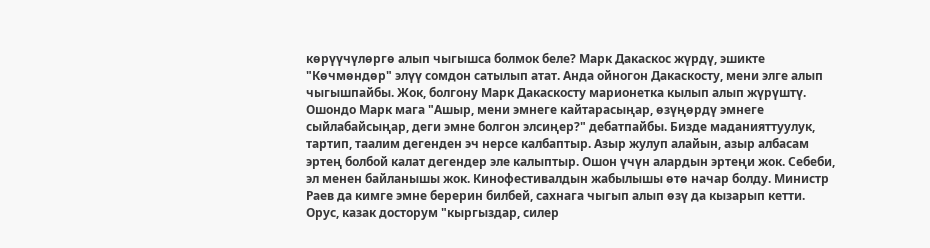көрүүчүлөргө алып чыгышса болмок беле? Марк Дакаскос жүрдү, эшикте "Көчмөндөр" элүү сомдон сатылып атат. Анда ойногон Дакаскосту, мени элге алып чыгышпайбы. Жок, болгону Марк Дакаскосту марионетка кылып алып жүрүштү. Ошондо Марк мага "Ашыр, мени эмнеге кайтарасыңар, өзүңөрдү эмнеге сыйлабайсыңар, деги эмне болгон элсиңер?" дебатпайбы. Бизде маданияттуулук, тартип, таалим дегенден эч нерсе калбаптыр. Азыр жулуп алайын, азыр албасам эртең болбой калат дегендер эле калыптыр. Ошон үчүн алардын эртеңи жок. Себеби, эл менен байланышы жок. Кинофестивалдын жабылышы өтө начар болду. Министр Раев да кимге эмне берерин билбей, сахнага чыгып алып өзү да кызарып кетти. Орус, казак досторум "кыргыздар, силер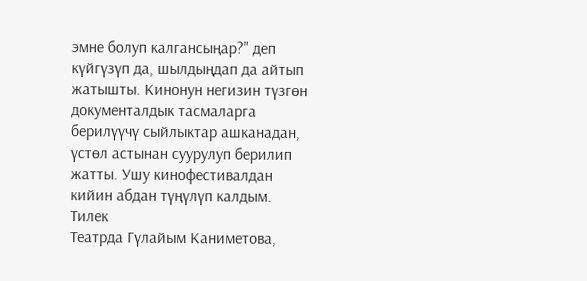эмне болуп калгансыңар?" деп күйгүзүп да, шылдыңдап да айтып жатышты. Кинонун негизин түзгөн документалдык тасмаларга берилүүчү сыйлыктар ашканадан, үстөл астынан суурулуп берилип жатты. Ушу кинофестивалдан кийин абдан түңүлүп калдым.
Тилек
Театрда Гүлайым Каниметова,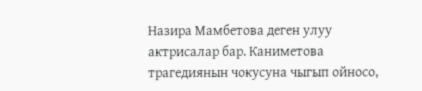Назира Мамбетова деген улуу актрисалар бар. Каниметова трагедиянын чокусуна чыгып ойносо,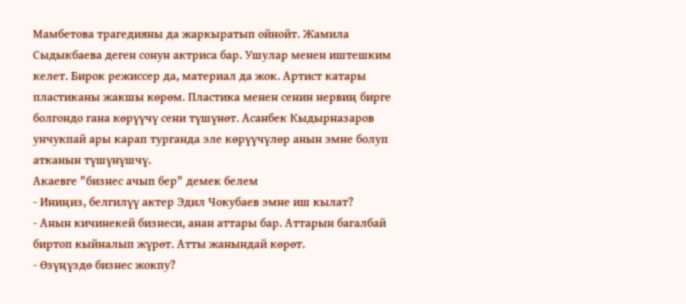Мамбетова трагедияны да жаркыратып ойнойт. Жамила Сыдыкбаева деген сонун актриса бар. Ушулар менен иштешким келет. Бирок режиссер да, материал да жок. Артист катары пластиканы жакшы көрөм. Пластика менен сенин нервиң бирге болгондо гана көрүүчү сени түшүнөт. Асанбек Кыдырназаров унчукпай ары карап турганда эле көрүүчүлөр анын эмне болуп атканын түшүнүшчү.
Акаевге "бизнес ачып бер" демек белем
- Иниңиз, белгилүү актер Эдил Чокубаев эмне иш кылат?
- Анын кичинекей бизнеси, анан аттары бар. Аттарын багалбай биртоп кыйналып жүрөт. Атты жанындай көрөт.
- Өзүңүздө бизнес жокпу?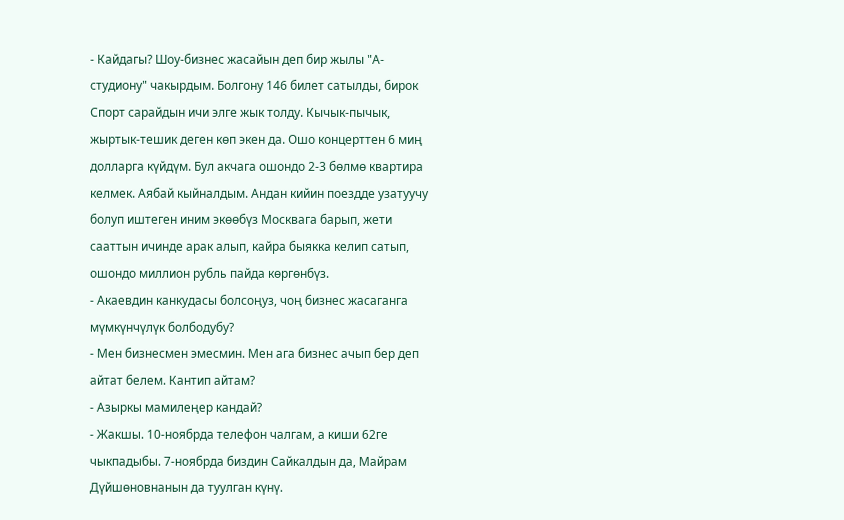- Кайдагы? Шоу-бизнес жасайын деп бир жылы "А-студиону" чакырдым. Болгону 146 билет сатылды, бирок Спорт сарайдын ичи элге жык толду. Кычык-пычык, жыртык-тешик деген көп экен да. Ошо концерттен 6 миң долларга күйдүм. Бул акчага ошондо 2-3 бөлмө квартира келмек. Аябай кыйналдым. Андан кийин поездде узатуучу болуп иштеген иним экөөбүз Москвага барып, жети сааттын ичинде арак алып, кайра быякка келип сатып, ошондо миллион рубль пайда көргөнбүз.
- Акаевдин канкудасы болсоңуз, чоң бизнес жасаганга мүмкүнчүлүк болбодубу?
- Мен бизнесмен эмесмин. Мен ага бизнес ачып бер деп айтат белем. Кантип айтам?
- Азыркы мамилеңер кандай?
- Жакшы. 10-ноябрда телефон чалгам, а киши 62ге чыкпадыбы. 7-ноябрда биздин Сайкалдын да, Майрам Дүйшөновнанын да туулган күнү.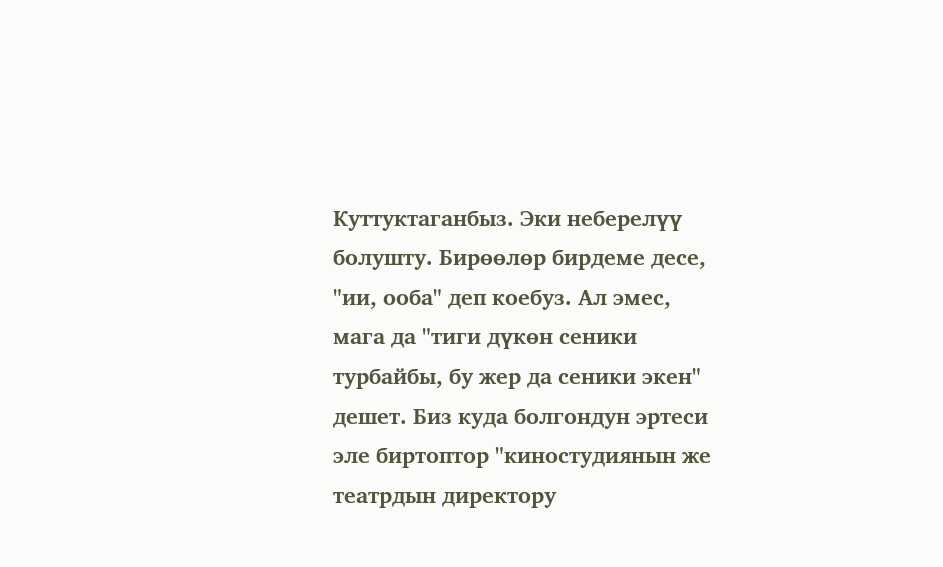Куттуктаганбыз. Эки неберелүү болушту. Бирөөлөр бирдеме десе, "ии, ооба" деп коебуз. Ал эмес, мага да "тиги дүкөн сеники турбайбы, бу жер да сеники экен" дешет. Биз куда болгондун эртеси эле биртоптор "киностудиянын же театрдын директору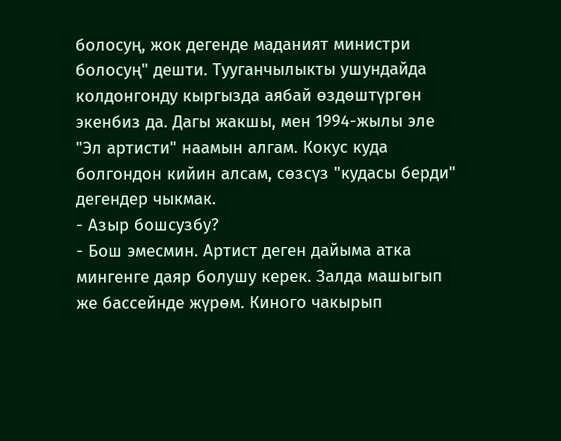болосуң, жок дегенде маданият министри болосуң" дешти. Тууганчылыкты ушундайда колдонгонду кыргызда аябай өздөштүргөн экенбиз да. Дагы жакшы, мен 1994-жылы эле "Эл артисти" наамын алгам. Кокус куда болгондон кийин алсам, сөзсүз "кудасы берди" дегендер чыкмак.
- Азыр бошсузбу?
- Бош эмесмин. Артист деген дайыма атка мингенге даяр болушу керек. Залда машыгып же бассейнде жүрөм. Киного чакырып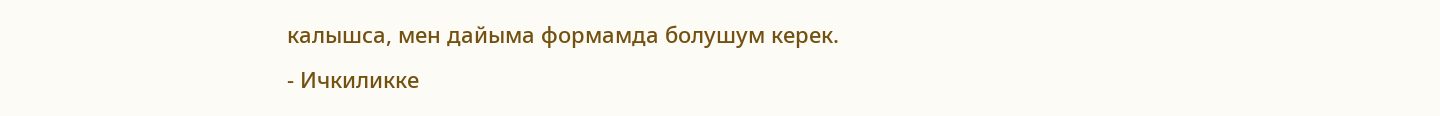калышса, мен дайыма формамда болушум керек.
- Ичкиликке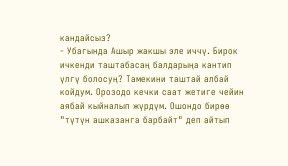кандайсыз?
- Убагында Ашыр жакшы эле иччү. Бирок ичкенди таштабасаң балдарыңа кантип үлгү болосуң? Тамекини таштай албай койдум. Орозодо кечки саат жетиге чейин аябай кыйналып жүрдүм. Ошондо бирөө "түтүн ашказанга барбайт" деп айтып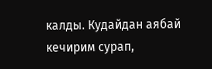калды. Кудайдан аябай кечирим сурап,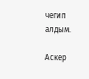чегип алдым.

Аскер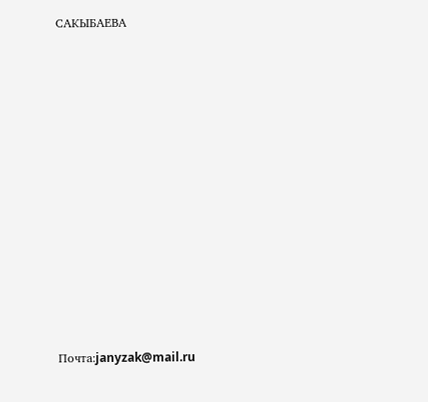САКЫБАЕВА












Почта:janyzak@mail.ru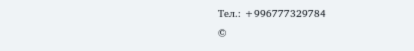Тел.: +996777329784
©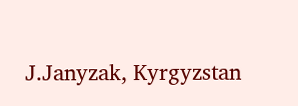J.Janyzak, Kyrgyzstan